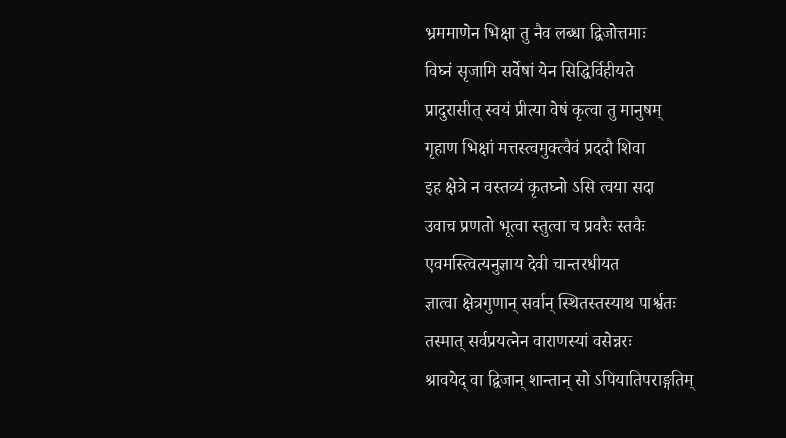भ्रममाणेन भिक्षा तु नैव लब्धा द्विजोत्तमाः
विघ्नं सृजामि सर्वेषां येन सिद्धिर्विहीयते
प्रादुरासीत् स्वयं प्रीत्या वेषं कृत्वा तु मानुषम्
गृहाण भिक्षां मत्तस्त्वमुक्त्वैवं प्रददौ शिवा
इह क्षेत्रे न वस्तव्यं कृतघ्नो ऽसि त्वया सदा
उवाच प्रणतो भूत्वा स्तुत्वा च प्रवरैः स्तवैः
एवमस्त्वित्यनुज्ञाय देवी चान्तरधीयत
ज्ञात्वा क्षेत्रगुणान् सर्वान् स्थितस्तस्याथ पार्श्वतः
तस्मात् सर्वप्रयत्नेन वाराणस्यां वसेन्नरः
श्रावयेद् वा द्विजान् शान्तान् सो ऽपियातिपराङ्गतिम्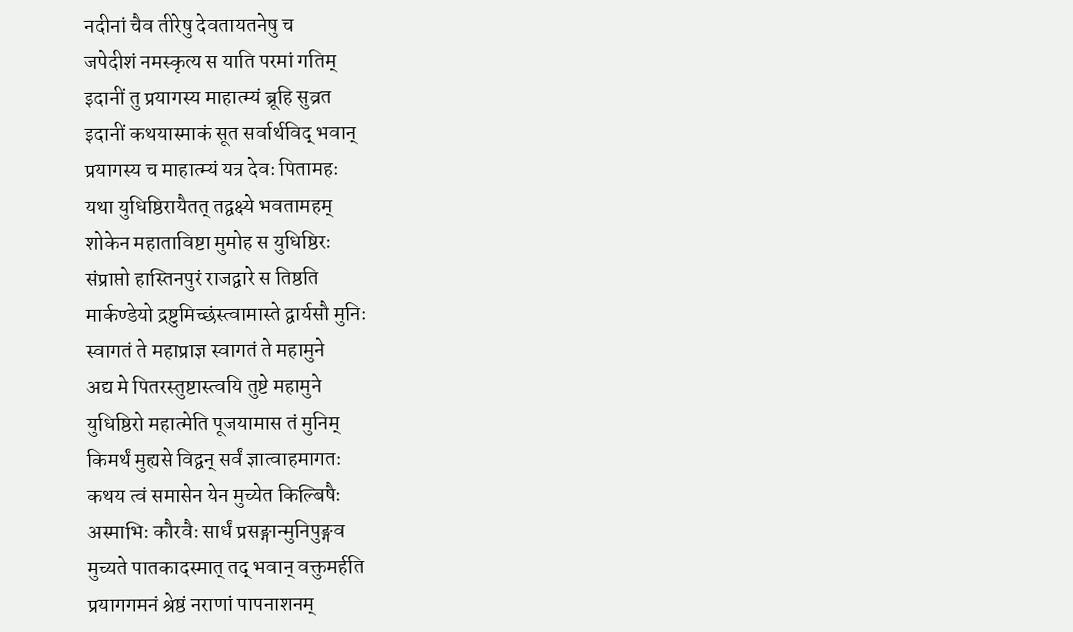नदीनां चैव तीरेषु देवतायतनेषु च
जपेदीशं नमस्कृत्य स याति परमां गतिम्
इदानीं तु प्रयागस्य माहात्म्यं ब्रूहि सुव्रत
इदानीं कथयास्माकं सूत सर्वार्थविद् भवान्
प्रयागस्य च माहात्म्यं यत्र देवः पितामहः
यथा युधिष्ठिरायैतत् तद्वक्ष्ये भवतामहम्
शोकेन महाताविष्टा मुमोह स युधिष्ठिरः
संप्राप्तो हास्तिनपुरं राजद्वारे स तिष्ठति
मार्कण्डेयो द्रष्टुमिच्छंस्त्वामास्ते द्वार्यसौ मुनिः
स्वागतं ते महाप्राज्ञ स्वागतं ते महामुने
अद्य मे पितरस्तुष्टास्त्वयि तुष्टे महामुने
युधिष्ठिरो महात्मेति पूजयामास तं मुनिम्
किमर्थं मुह्यसे विद्वन् सर्वं ज्ञात्वाहमागतः
कथय त्वं समासेन येन मुच्येत किल्बिषैः
अस्माभिः कौरवैः सार्धं प्रसङ्गान्मुनिपुङ्गव
मुच्यते पातकादस्मात् तद् भवान् वक्तुमर्हति
प्रयागगमनं श्रेष्ठं नराणां पापनाशनम्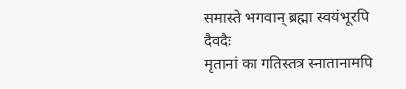समास्ते भगवान् ब्रह्मा स्वयंभूरपि दैवदैः
मृतानां का गतिस्तत्र स्नातानामपि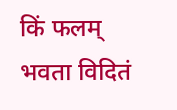किं फलम्
भवता विदितं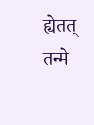ह्येतत् तन्मे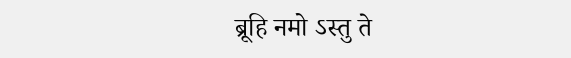ब्रूहि नमो ऽस्तु ते